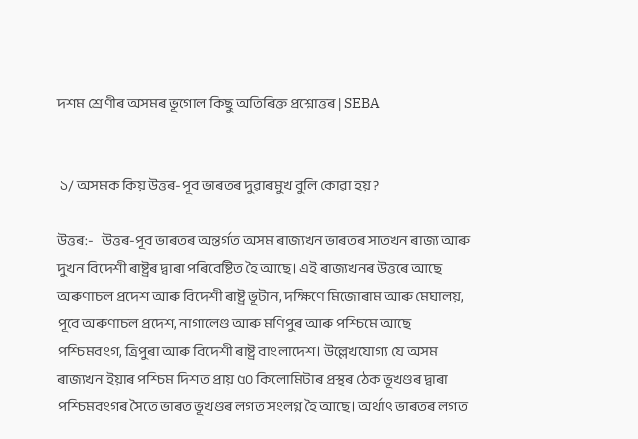দশম শ্ৰেণীৰ অসমৰ ভূগোল কিছু অতিৰিক্ত প্ৰশ্নোত্তৰ | SEBA


 ১/ অসমক কিয় উত্তৰ-পূব ভাৰতৰ দুৱাৰমুখ বুলি কোৱা হয়?

উত্তৰ:-   উত্তৰ-পূব ভাৰতৰ অন্তৰ্গত অসম ৰাজ্যখন ভাৰতৰ সাতখন ৰাজ্য আৰু দুখন বিদেশী ৰাষ্ট্ৰৰ দ্বাৰা পৰিবেষ্টিত হৈ আছে। এই ৰাজ্যখনৰ উত্তৰে আছে অৰুণাচল প্ৰদেশ আৰু বিদেশী ৰাষ্ট্ৰ ভূটান, দক্ষিণে মিজোৰাম আৰু মেঘালয়, পূবে অৰুণাচল প্ৰদেশ, নাগালেণ্ড আৰু মণিপুৰ আৰু পশ্চিমে আছে পশ্চিমবংগ, ত্ৰিপুৰা আৰু বিদেশী ৰাষ্ট্ৰ বাংলাদেশ। উল্লেখযোগ্য যে অসম ৰাজ্যখন ইয়াৰ পশ্চিম দিশত প্ৰায় ৫০ কিলোমিটাৰ প্ৰস্থৰ ঠেক ভূখণ্ডৰ দ্বাৰা পশ্চিমবংগৰ সৈতে ভাৰত ভূখণ্ডৰ লগত সংলগ্ন হৈ আছে। অৰ্থাৎ ভাৰতৰ লগত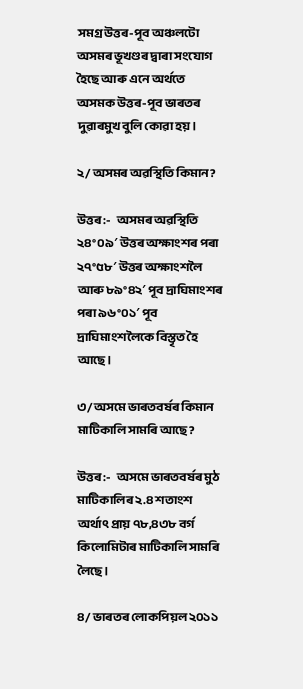সমগ্র উত্তৰ-পূব অঞ্চলটো অসমৰ ভূখণ্ডৰ দ্বাৰা সংযোগ হৈছে আৰু এনে অৰ্থতে অসমক উত্তৰ-পূব ভাৰতৰ দুৱাৰমুখ বুলি কোৱা হয়।

২/ অসমৰ অৱস্থিতি কিমান?

উত্তৰ:-   অসমৰ অৱস্থিতি ২৪°০৯′ উত্তৰ অক্ষাংশৰ পৰা ২৭°৫৮′ উত্তৰ অক্ষাংশলৈ আৰু ৮৯°৪২′ পূব দ্ৰাঘিমাংশৰ পৰা ৯৬°০১′ পূব দ্ৰাঘিমাংশলৈকে বিস্তৃত হৈ আছে।

৩/ অসমে ভাৰতবৰ্ষৰ কিমান মাটিকালি সামৰি আছে?

উত্তৰ:-   অসমে ভাৰতবৰ্ষৰ মুঠ মাটিকালিৰ ২.৪ শতাংশ অৰ্থাৎ প্ৰায় ৭৮,৪৩৮ বৰ্গ কিলোমিটাৰ মাটিকালি সামৰি লৈছে।

৪/ ভাৰতৰ লোকপিয়ল ২০১১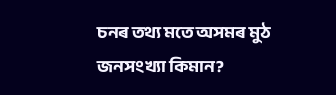চনৰ তথ্য মতে অসমৰ মুঠ জনসংখ্যা কিমান?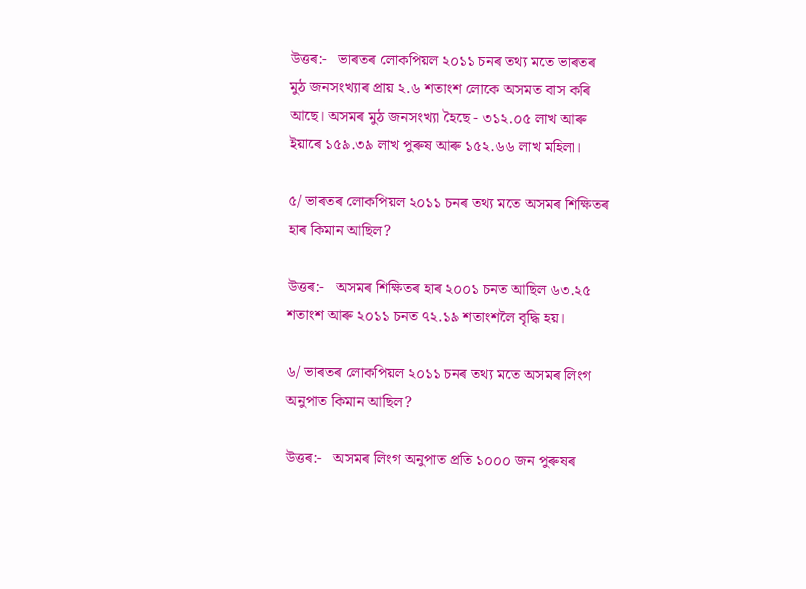উত্তৰ:-   ভাৰতৰ লোকপিয়ল ২০১১ চনৰ তথ্য মতে ভাৰতৰ মুঠ জনসংখ্যাৰ প্ৰায় ২.৬ শতাংশ লোকে অসমত বাস কৰি আছে। অসমৰ মুঠ জনসংখ্যা হৈছে - ৩১২.০৫ লাখ আৰু ইয়াৰে ১৫৯.৩৯ লাখ পুৰুষ আৰু ১৫২.৬৬ লাখ মহিলা।

৫/ ভাৰতৰ লোকপিয়ল ২০১১ চনৰ তথ্য মতে অসমৰ শিক্ষিতৰ হাৰ কিমান আছিল?

উত্তৰ:-   অসমৰ শিক্ষিতৰ হাৰ ২০০১ চনত আছিল ৬৩.২৫ শতাংশ আৰু ২০১১ চনত ৭২.১৯ শতাংশলৈ বৃদ্ধি হয়।

৬/ ভাৰতৰ লোকপিয়ল ২০১১ চনৰ তথ্য মতে অসমৰ লিংগ অনুপাত কিমান আছিল?

উত্তৰ:-   অসমৰ লিংগ অনুপাত প্ৰতি ১০০০ জন পুৰুষৰ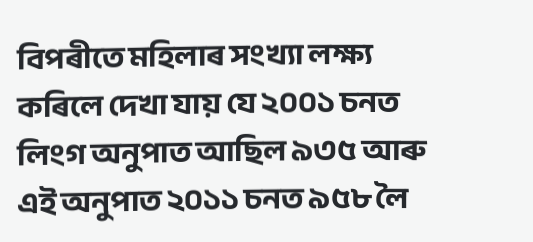বিপৰীতে মহিলাৰ সংখ্যা লক্ষ্য কৰিলে দেখা যায় যে ২০০১ চনত লিংগ অনুপাত আছিল ৯৩৫ আৰু এই অনুপাত ২০১১ চনত ৯৫৮ লৈ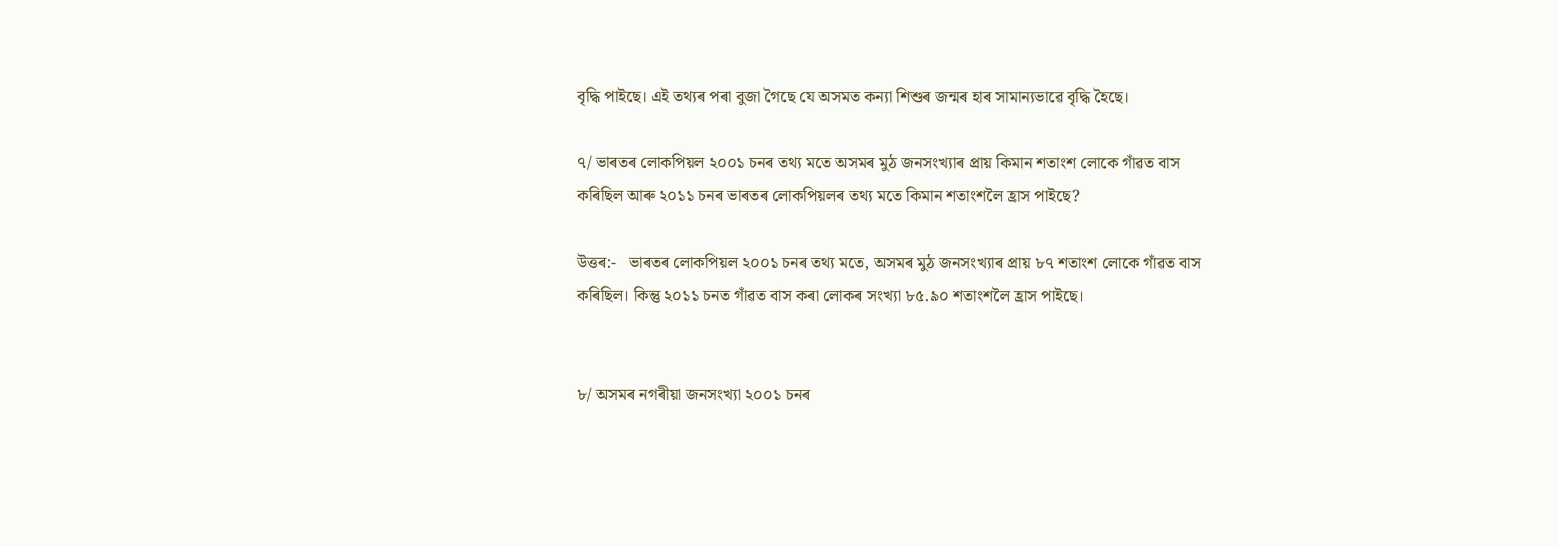বৃদ্ধি পাইছে। এই তথ্যৰ পৰা বুজা গৈছে যে অসমত কন্যা শিশুৰ জন্মৰ হাৰ সামান্যভাৱে বৃদ্ধি হৈছে।

৭/ ভাৰতৰ লোকপিয়ল ২০০১ চনৰ তথ্য মতে অসমৰ মুঠ জনসংখ্যাৰ প্ৰায় কিমান শতাংশ লোকে গাঁৱত বাস কৰিছিল আৰু ২০১১ চনৰ ভাৰতৰ লোকপিয়লৰ তথ্য মতে কিমান শতাংশলৈ হ্ৰাস পাইছে?

উত্তৰ:-   ভাৰতৰ লোকপিয়ল ২০০১ চনৰ তথ্য মতে, অসমৰ মুঠ জনসংখ্যাৰ প্ৰায় ৮৭ শতাংশ লোকে গাঁৱত বাস কৰিছিল। কিন্তু ২০১১ চনত গাঁৱত বাস কৰা লোকৰ সংখ্যা ৮৫.৯০ শতাংশলৈ হ্ৰাস পাইছে।


৮/ অসমৰ নগৰীয়া জনসংখ্যা ২০০১ চনৰ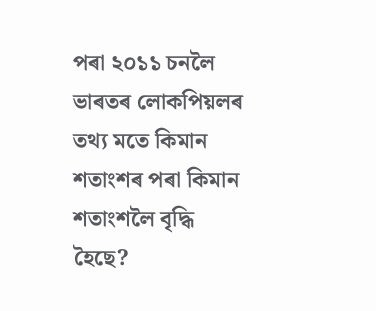পৰা ২০১১ চনলৈ ভাৰতৰ লোকপিয়লৰ তথ্য মতে কিমান শতাংশৰ পৰা কিমান শতাংশলৈ বৃদ্ধি হৈছে?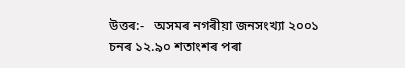উত্তৰ:-   অসমৰ নগৰীয়া জনসংখ্যা ২০০১ চনৰ ১২.৯০ শতাংশৰ পৰা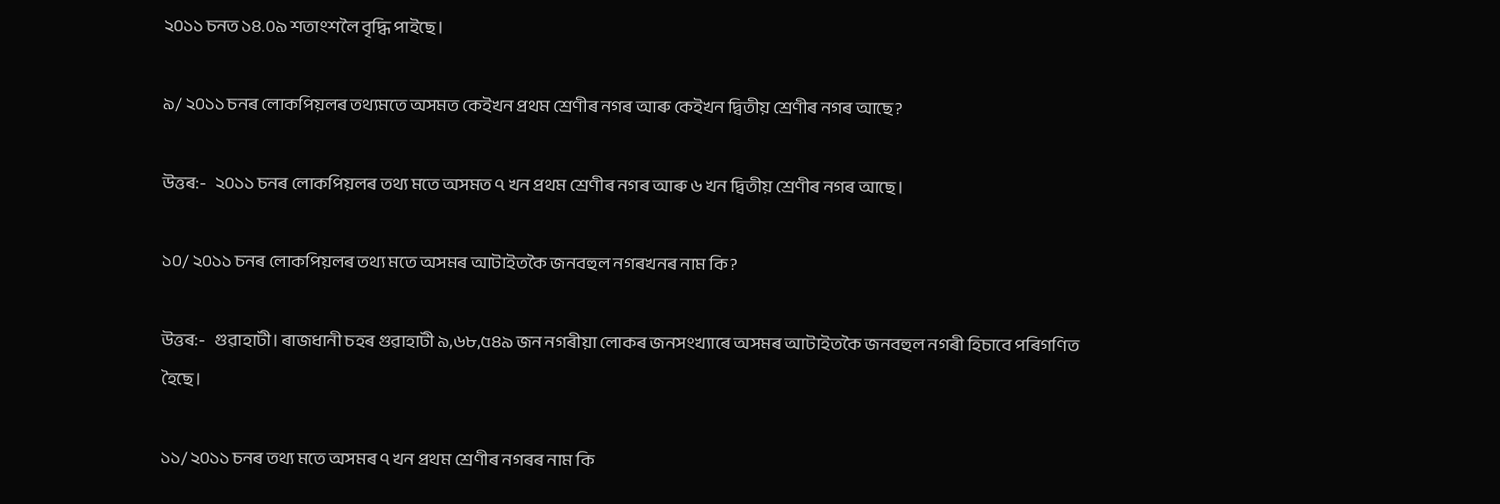২০১১ চনত ১৪.০৯ শতাংশলৈ বৃদ্ধি পাইছে।

৯/ ২০১১ চনৰ লোকপিয়লৰ তথ্যমতে অসমত কেইখন প্ৰথম শ্ৰেণীৰ নগৰ আৰু কেইখন দ্বিতীয় শ্ৰেণীৰ নগৰ আছে?

উত্তৰ:-   ২০১১ চনৰ লোকপিয়লৰ তথ্য মতে অসমত ৭ খন প্ৰথম শ্ৰেণীৰ নগৰ আৰু ৬ খন দ্বিতীয় শ্ৰেণীৰ নগৰ আছে।

১০/ ২০১১ চনৰ লোকপিয়লৰ তথ্য মতে অসমৰ আটাইতকৈ জনবহুল নগৰখনৰ নাম কি?

উত্তৰ:-   গুৱাহাটী। ৰাজধানী চহৰ গুৱাহাটী ৯,৬৮,৫৪৯ জন নগৰীয়া লোকৰ জনসংখ্যাৰে অসমৰ আটাইতকৈ জনবহুল নগৰী হিচাবে পৰিগণিত হৈছে।

১১/ ২০১১ চনৰ তথ্য মতে অসমৰ ৭ খন প্ৰথম শ্ৰেণীৰ নগৰৰ নাম কি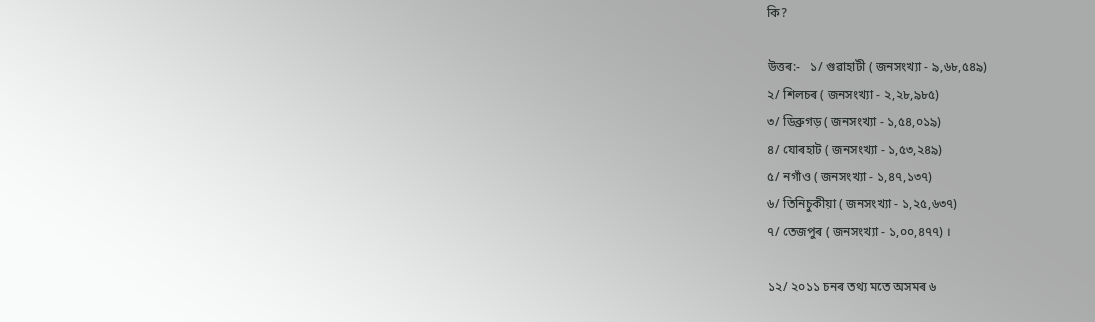কি?

উত্তৰ:-   ১/ গুৱাহাটী ( জনসংখ্যা - ৯,৬৮,৫৪৯)
২/ শিলচৰ ( জনসংখ্যা - ২,২৮,৯৮৫)
৩/ ডিব্ৰুগড় ( জনসংখ্যা - ১,৫৪,০১৯)
৪/ যোৰহাট ( জনসংখ্যা - ১,৫৩,২৪৯)
৫/ নগাঁও ( জনসংখ্যা - ১,৪৭,১৩৭)
৬/ তিনিচুকীয়া ( জনসংখ্যা - ১,২৫,৬৩৭)
৭/ তেজপুৰ ( জনসংখ্যা - ১,০০,৪৭৭) ।

১২/ ২০১১ চনৰ তথ্য মতে অসমৰ ৬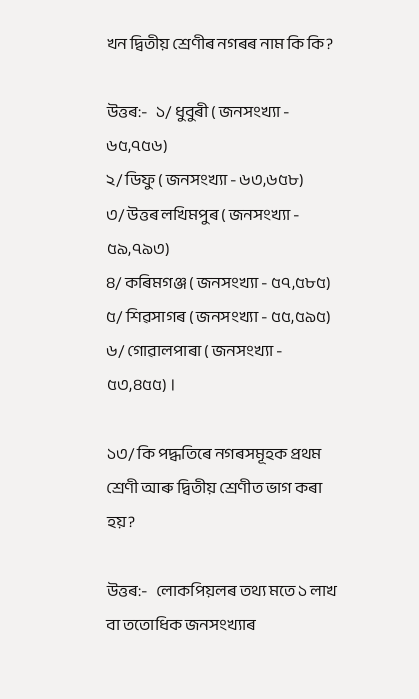খন দ্বিতীয় শ্ৰেণীৰ নগৰৰ নাম কি কি?

উত্তৰ:-   ১/ ধুবুৰী ( জনসংখ্যা - ৬৫,৭৫৬)
২/ ডিফু ( জনসংখ্যা - ৬৩,৬৫৮)
৩/ উত্তৰ লখিমপুৰ ( জনসংখ্যা - ৫৯,৭৯৩)
৪/ কৰিমগঞ্জ ( জনসংখ্যা - ৫৭,৫৮৫)
৫/ শিৱসাগৰ ( জনসংখ্যা - ৫৫,৫৯৫)
৬/ গোৱালপাৰা ( জনসংখ্যা - ৫৩,৪৫৫) ।

১৩/ কি পদ্ধতিৰে নগৰসমূহক প্ৰথম শ্ৰেণী আৰু দ্বিতীয় শ্ৰেণীত ভাগ কৰা হয়?

উত্তৰ:-   লোকপিয়লৰ তথ্য মতে ১ লাখ বা ততোধিক জনসংখ্যাৰ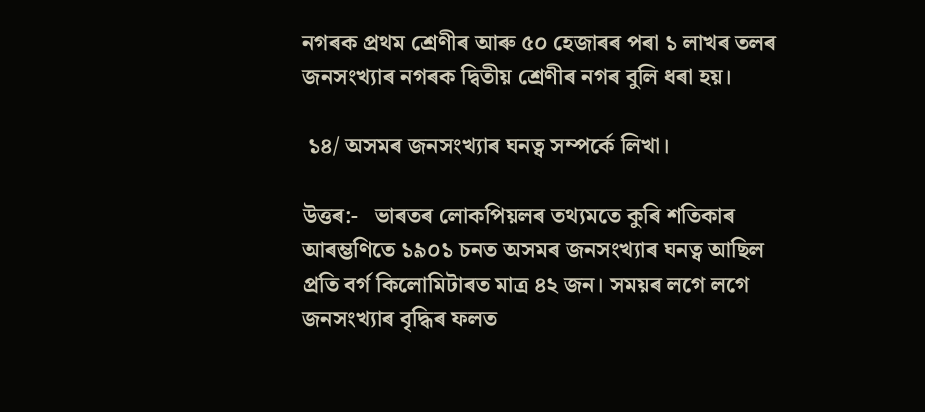নগৰক প্ৰথম শ্ৰেণীৰ আৰু ৫০ হেজাৰৰ পৰা ১ লাখৰ তলৰ জনসংখ্যাৰ নগৰক দ্বিতীয় শ্ৰেণীৰ নগৰ বুলি ধৰা হয়।

 ১৪/ অসমৰ জনসংখ্যাৰ ঘনত্ব সম্পৰ্কে লিখা।

উত্তৰ:-   ভাৰতৰ লোকপিয়লৰ তথ্যমতে কুৰি শতিকাৰ আৰম্ভণিতে ১৯০১ চনত অসমৰ জনসংখ্যাৰ ঘনত্ব আছিল প্ৰতি বৰ্গ কিলোমিটাৰত মাত্ৰ ৪২ জন। সময়ৰ লগে লগে জনসংখ্যাৰ বৃদ্ধিৰ ফলত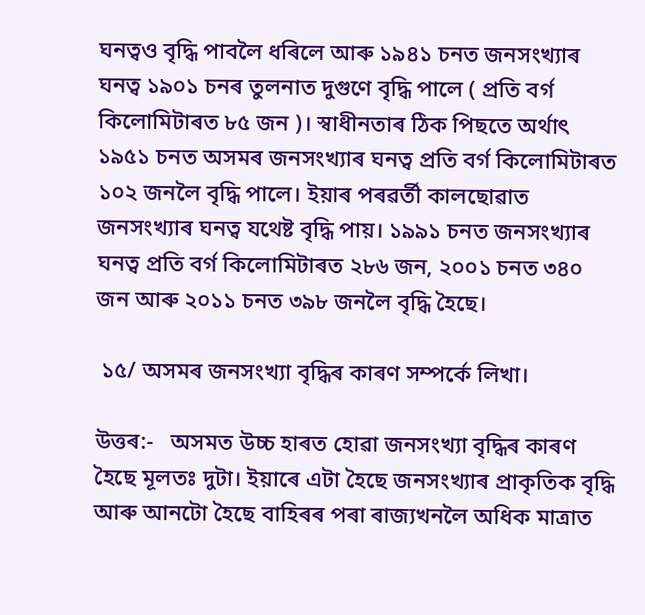ঘনত্বও বৃদ্ধি পাবলৈ ধৰিলে আৰু ১৯৪১ চনত জনসংখ্যাৰ ঘনত্ব ১৯০১ চনৰ তুলনাত দুগুণে বৃদ্ধি পালে ( প্ৰতি বৰ্গ কিলোমিটাৰত ৮৫ জন )। স্বাধীনতাৰ ঠিক পিছতে অৰ্থাৎ ১৯৫১ চনত অসমৰ জনসংখ্যাৰ ঘনত্ব প্ৰতি বৰ্গ কিলোমিটাৰত ১০২ জনলৈ বৃদ্ধি পালে। ইয়াৰ পৰৱৰ্তী কালছোৱাত জনসংখ্যাৰ ঘনত্ব যথেষ্ট বৃদ্ধি পায়। ১৯৯১ চনত জনসংখ্যাৰ ঘনত্ব প্ৰতি বৰ্গ কিলোমিটাৰত ২৮৬ জন, ২০০১ চনত ৩৪০ জন আৰু ২০১১ চনত ৩৯৮ জনলৈ বৃদ্ধি হৈছে।

 ১৫/ অসমৰ জনসংখ্যা বৃদ্ধিৰ কাৰণ সম্পৰ্কে লিখা।

উত্তৰ:-   অসমত উচ্চ হাৰত হোৱা জনসংখ্যা বৃদ্ধিৰ কাৰণ হৈছে মূলতঃ দুটা। ইয়াৰে এটা হৈছে জনসংখ্যাৰ প্রাকৃতিক বৃদ্ধি আৰু আনটো হৈছে বাহিৰৰ পৰা ৰাজ্যখনলৈ অধিক মাত্ৰাত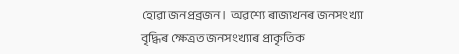হোৱা জনপ্ৰব্ৰজন।  অৱশ্যে ৰাজ্যখনৰ জনসংখ্যা বৃদ্ধিৰ ক্ষেত্ৰত জনসংখ্যাৰ প্রাকৃতিক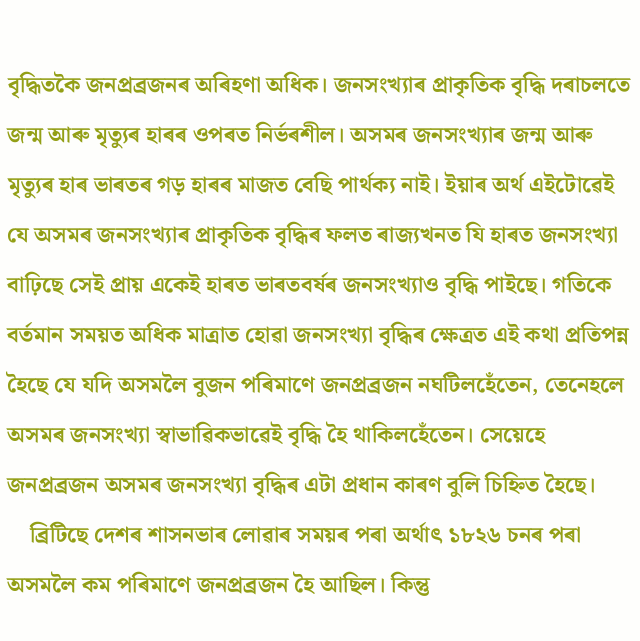বৃদ্ধিতকৈ জনপ্ৰব্ৰজনৰ অৰিহণা অধিক। জনসংখ্যাৰ প্রাকৃতিক বৃদ্ধি দৰাচলতে জন্ম আৰু মৃত্যুৰ হাৰৰ ওপৰত নিৰ্ভৰশীল। অসমৰ জনসংখ্যাৰ জন্ম আৰু মৃত্যুৰ হাৰ ভাৰতৰ গড় হাৰৰ মাজত বেছি পাৰ্থক্য নাই। ইয়াৰ অর্থ এইটোৱেই যে অসমৰ জনসংখ্যাৰ প্রাকৃতিক বৃদ্ধিৰ ফলত ৰাজ্যখনত যি হাৰত জনসংখ্যা বাঢ়িছে সেই প্ৰায় একেই হাৰত ভাৰতবৰ্ষৰ জনসংখ্যাও বৃদ্ধি পাইছে। গতিকে বৰ্তমান সময়ত অধিক মাত্ৰাত হোৱা জনসংখ্যা বৃদ্ধিৰ ক্ষেত্ৰত এই কথা প্ৰতিপন্ন হৈছে যে যদি অসমলৈ বুজন পৰিমাণে জনপ্ৰব্ৰজন নঘটিলহেঁতেন, তেনেহলে অসমৰ জনসংখ্যা স্বাভাৱিকভাৱেই বৃদ্ধি হৈ থাকিলহেঁতেন। সেয়েহে জনপ্ৰব্ৰজন অসমৰ জনসংখ্যা বৃদ্ধিৰ এটা প্ৰধান কাৰণ বুলি চিহ্নিত হৈছে।
    ব্ৰিটিছে দেশৰ শাসনভাৰ লোৱাৰ সময়ৰ পৰা অৰ্থাৎ ১৮২৬ চনৰ পৰা অসমলৈ কম পৰিমাণে জনপ্ৰব্ৰজন হৈ আছিল। কিন্তু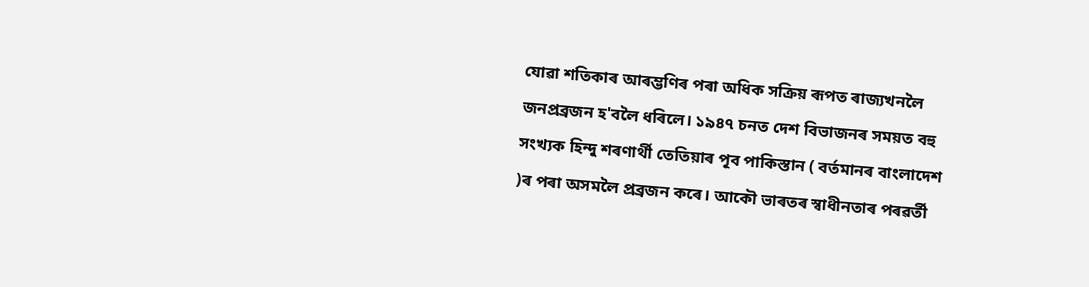যোৱা শতিকাৰ আৰম্ভণিৰ পৰা অধিক সক্ৰিয় ৰূপত ৰাজ্যখনলৈ জনপ্ৰব্ৰজন হ'বলৈ ধৰিলে। ১৯৪৭ চনত দেশ বিভাজনৰ সময়ত বহু সংখ্যক হিন্দু শৰণাৰ্থী তেতিয়াৰ পূব পাকিস্তান ( বৰ্তমানৰ বাংলাদেশ )ৰ পৰা অসমলৈ প্ৰব্ৰজন কৰে। আকৌ ভাৰতৰ স্বাধীনতাৰ পৰৱৰ্তী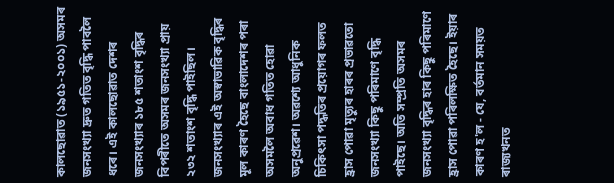কালছোৱাত (১৯৫১-২০০১) অসমৰ জনসংখ্যা দ্ৰুত গতিত বৃদ্ধি পাবলৈ ধৰে। এই কালছোৱাত দেশৰ জনসংখ্যাৰ ১৮৫ শতাংশ বৃদ্ধিৰ বিপৰীতে অসমৰ জনসংখ্যা প্ৰায় ২৩২ শতাংশ বৃদ্ধি পাইছিল। জনসংখ্যাৰ এই অস্বাভাৱিক বৃদ্ধিৰ মূল কাৰণ হৈছে বাংলাদেশৰ পৰা অসমলৈ অবাধ গতিত হোৱা অনুপ্ৰৱেশ। অৱশ্যে আধুনিক চিকিৎসা পদ্ধতিৰ প্ৰয়োগৰ ফলত হ্রাস পোৱা মৃত্যুৰ হাৰৰ প্ৰভাৱতো জনসংখ্যা কিছু পৰিমাণে বৃদ্ধি পাইছে। অতি সম্প্ৰতি অসমৰ জনসংখ্যা বৃদ্ধিৰ হাৰ কিছু পৰিমাণে হ্ৰাস পোৱা পৰিলক্ষিত হৈছে। ইয়াৰ কাৰণ হ'ল - যে, বৰ্তমান সময়ত ৰাজ্যখনত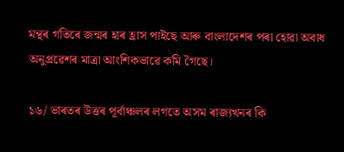মন্থৰ গতিৰে জন্মৰ হাৰ হ্ৰাস পাইছে আৰু বাংলাদেশৰ পৰা হোৱা অবাধ অনুপ্ৰৱেশৰ মাত্ৰা আংশিকভাৱে কমি গৈছে।

১৬/ ভাৰতৰ উত্তৰ পূৰ্বাঞ্চলৰ লগতে অসম ৰাজ্যখনৰ কি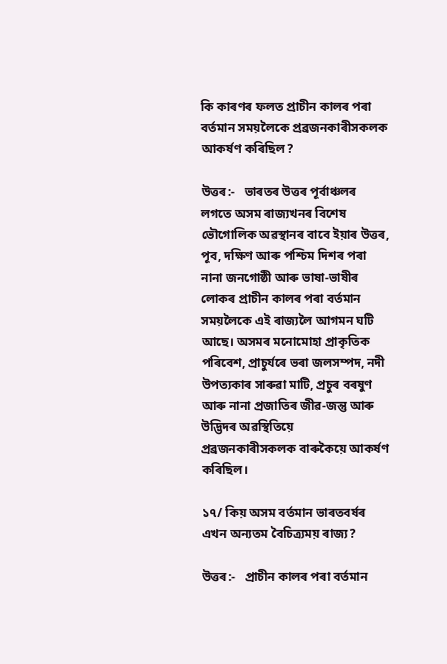কি কাৰণৰ ফলত প্ৰাচীন কালৰ পৰা বৰ্তমান সময়লৈকে প্ৰব্ৰজনকাৰীসকলক আকৰ্ষণ কৰিছিল?

উত্তৰ:-   ভাৰতৰ উত্তৰ পূৰ্বাঞ্চলৰ লগতে অসম ৰাজ্যখনৰ বিশেষ ভৌগোলিক অৱস্থানৰ বাবে ইয়াৰ উত্তৰ, পূব, দক্ষিণ আৰু পশ্চিম দিশৰ পৰা নানা জনগোষ্ঠী আৰু ভাষা-ভাষীৰ লোকৰ প্ৰাচীন কালৰ পৰা বৰ্তমান সময়লৈকে এই ৰাজ্যলৈ আগমন ঘটি আছে। অসমৰ মনোমোহা প্ৰাকৃতিক পৰিবেশ, প্ৰাচুৰ্যৰে ভৰা জলসম্পদ, নদী উপত্যকাৰ সাৰুৱা মাটি, প্ৰচুৰ বৰষুণ আৰু নানা প্ৰজাতিৰ জীৱ-জন্তু আৰু উদ্ভিদৰ অৱস্থিতিয়ে প্ৰব্ৰজনকাৰীসকলক বাৰুকৈয়ে আকৰ্ষণ কৰিছিল।

১৭/ কিয় অসম বৰ্তমান ভাৰতবৰ্ষৰ এখন অন্যতম বৈচিত্ৰ্যময় ৰাজ্য?

উত্তৰ:-   প্ৰাচীন কালৰ পৰা বৰ্তমান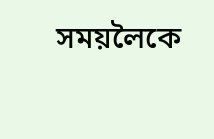সময়লৈকে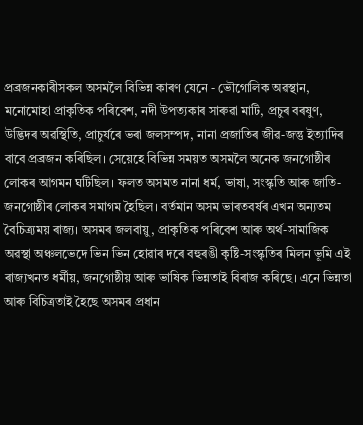প্ৰব্ৰজনকাৰীসকল অসমলৈ বিভিন্ন কাৰণ যেনে - ভৌগোলিক অৱস্থান, মনোমোহা প্ৰাকৃতিক পৰিবেশ, নদী উপত্যকাৰ সাৰুৱা মাটি, প্ৰচুৰ বৰষুণ, উদ্ভিদৰ অৱস্থিতি, প্ৰাচুৰ্যৰে ভৰা জলসম্পদ, নানা প্ৰজাতিৰ জীৱ-জন্তু ইত্যাদিৰ বাবে প্ৰব্ৰজন কৰিছিল। সেয়েহে বিভিন্ন সময়ত অসমলৈ অনেক জনগোষ্ঠীৰ লোকৰ আগমন ঘটিছিল। ফলত অসমত নানা ধৰ্ম, ভাষা, সংস্কৃতি আৰু জাতি-জনগোষ্ঠীৰ লোকৰ সমাগম হৈছিল। বৰ্তমান অসম ভাৰতবৰ্ষৰ এখন অন্যতম বৈচিত্ৰ্যময় ৰাজ্য। অসমৰ জলবায়ু, প্ৰাকৃতিক পৰিবেশ আৰু অৰ্থ-সামাজিক অৱস্থা অঞ্চলভেদে ভিন ভিন হোৱাৰ দৰে বহুৰঙী কৃষ্টি-সংস্কৃতিৰ মিলন ভূমি এই ৰাজ্যখনত ধৰ্মীয়, জনগোষ্ঠীয় আৰু ভাষিক ভিন্নতাই বিৰাজ কৰিছে। এনে ভিন্নতা আৰু বিচিত্ৰতাই হৈছে অসমৰ প্ৰধান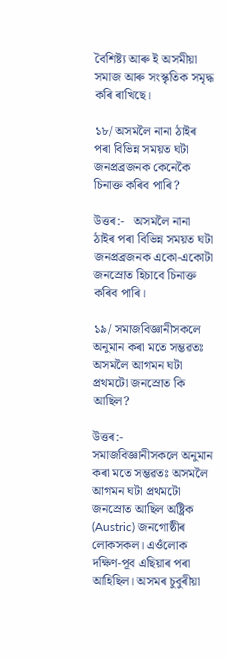বৈশিষ্ট্য আৰু ই অসমীয়া সমাজ আৰু সংস্কৃতিক সমৃদ্ধ কৰি ৰাখিছে।

১৮/ অসমলৈ নানা ঠাইৰ পৰা বিভিন্ন সময়ত ঘটা জনপ্ৰব্ৰজনক কেনেকৈ চিনাক্ত কৰিব পাৰি?

উত্তৰ:-   অসমলৈ নানা ঠাইৰ পৰা বিভিন্ন সময়ত ঘটা জনপ্ৰব্ৰজনক একো-একোটা জনস্রোত হিচাবে চিনাক্ত কৰিব পাৰি।

১৯/ সমাজবিজ্ঞানীসকলে অনুমান কৰা মতে সম্ভৱতঃ অসমলৈ আগমন ঘটা প্ৰথমটো জনস্রোত কি আছিল?

উত্তৰ:-   সমাজবিজ্ঞানীসকলে অনুমান কৰা মতে সম্ভৱতঃ অসমলৈ আগমন ঘটা প্ৰথমটো জনস্রোত আছিল অষ্ট্ৰিক (Austric) জনগোষ্ঠীৰ লোকসকল। এওঁলোক দক্ষিণ-পূব এছিয়াৰ পৰা আহিছিল। অসমৰ চুবুৰীয়া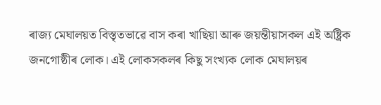ৰাজ্য মেঘালয়ত বিস্তৃতভাৱে বাস কৰা খাছিয়া আৰু জয়ন্তীয়াসকল এই অষ্ট্ৰিক জনগোষ্ঠীৰ লোক। এই লোকসকলৰ কিছু সংখ্যক লোক মেঘালয়ৰ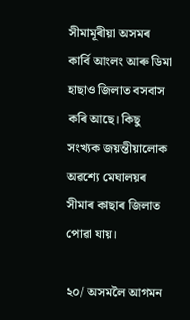সীমামূৰীয়া অসমৰ কাৰ্বি আংলং আৰু ডিমা হাছাও জিলাত বসবাস কৰি আছে। কিছু সংখ্যক জয়ন্তীয়ালোক অৱশ্যে মেঘালয়ৰ সীমাৰ কাছাৰ জিলাত পোৱা যায়।

২০/ অসমলৈ আগমন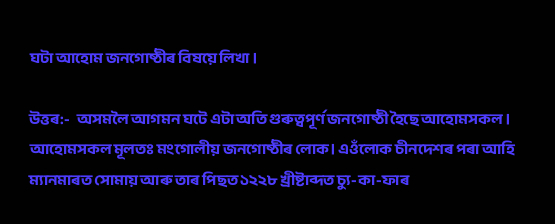ঘটা আহোম জনগোষ্ঠীৰ বিষয়ে লিখা।

উত্তৰ:-   অসমলৈ আগমন ঘটে এটা অতি গুৰুত্বপূৰ্ণ জনগোষ্ঠী হৈছে আহোমসকল। আহোমসকল মূলতঃ মংগোলীয় জনগোষ্ঠীৰ লোক। এওঁলোক চীনদেশৰ পৰা আহি ম্যানমাৰত সোমায় আৰু তাৰ পিছত ১২২৮ খ্ৰীষ্টাব্দত চ্যু-কা-ফাৰ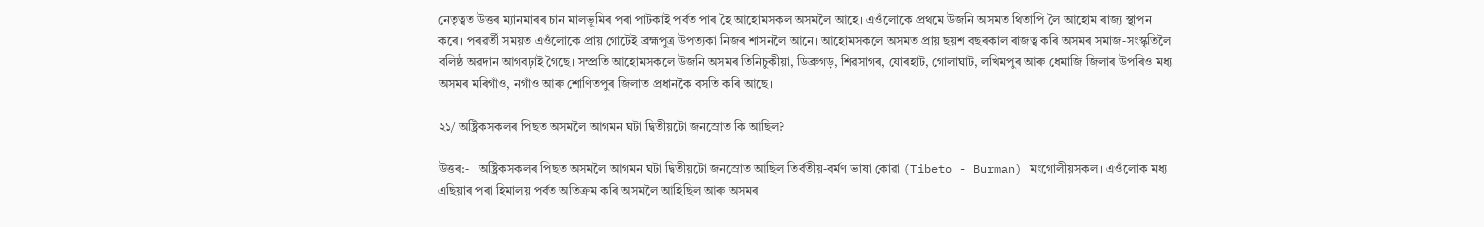নেতৃত্বত উত্তৰ ম্যানমাৰৰ চান মালভূমিৰ পৰা পাটকাই পৰ্বত পাৰ হৈ আহোমসকল অসমলৈ আহে। এওঁলোকে প্ৰথমে উজনি অসমত থিতাপি লৈ আহোম ৰাজ্য স্থাপন কৰে। পৰৱৰ্তী সময়ত এওঁলোকে প্ৰায় গোটেই ব্ৰহ্মপুত্ৰ উপত্যকা নিজৰ শাসনলৈ আনে। আহোমসকলে অসমত প্ৰায় ছয়শ বছৰকাল ৰাজত্ব কৰি অসমৰ সমাজ-সংস্কৃতিলৈ বলিষ্ঠ অৱদান আগবঢ়াই গৈছে। সম্প্ৰতি আহোমসকলে উজনি অসমৰ তিনিচুকীয়া, ডিব্ৰুগড়, শিৱসাগৰ, যোৰহাট, গোলাঘাট, লখিমপুৰ আৰু ধেমাজি জিলাৰ উপৰিও মধ্য অসমৰ মৰিগাঁও, নগাঁও আৰু শোণিতপুৰ জিলাত প্ৰধানকৈ বসতি কৰি আছে।

২১/ অষ্ট্ৰিকসকলৰ পিছত অসমলৈ আগমন ঘটা দ্বিতীয়টো জনস্রোত কি আছিল?

উত্তৰ:-   অষ্ট্ৰিকসকলৰ পিছত অসমলৈ আগমন ঘটা দ্বিতীয়টো জনস্রোত আছিল তিৰ্বতীয়-বৰ্মণ ভাষা কোৱা (Tibeto - Burman) মংগোলীয়সকল। এওঁলোক মধ্য এছিয়াৰ পৰা হিমালয় পৰ্বত অতিক্ৰম কৰি অসমলৈ আহিছিল আৰু অসমৰ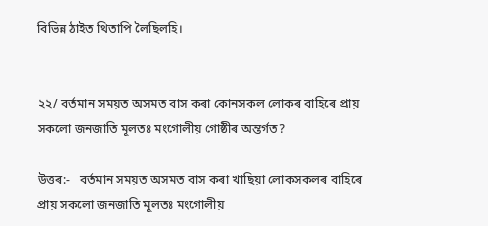বিভিন্ন ঠাইত থিতাপি লৈছিলহি।


২২/ বৰ্তমান সময়ত অসমত বাস কৰা কোনসকল লোকৰ বাহিৰে প্ৰায় সকলো জনজাতি মূলতঃ মংগোলীয় গোষ্ঠীৰ অন্তৰ্গত?

উত্তৰ:-   বৰ্তমান সময়ত অসমত বাস কৰা খাছিয়া লোকসকলৰ বাহিৰে প্ৰায় সকলো জনজাতি মূলতঃ মংগোলীয়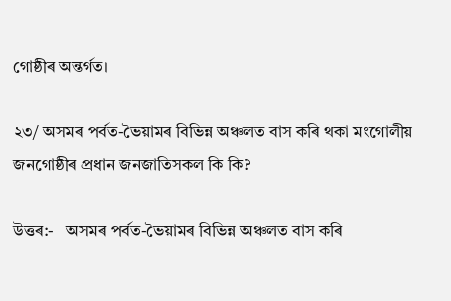গোষ্ঠীৰ অন্তৰ্গত।

২৩/ অসমৰ পৰ্বত-ভৈয়ামৰ বিভিন্ন অঞ্চলত বাস কৰি থকা মংগোলীয় জনগোষ্ঠীৰ প্ৰধান জনজাতিসকল কি কি?

উত্তৰ:-   অসমৰ পৰ্বত-ভৈয়ামৰ বিভিন্ন অঞ্চলত বাস কৰি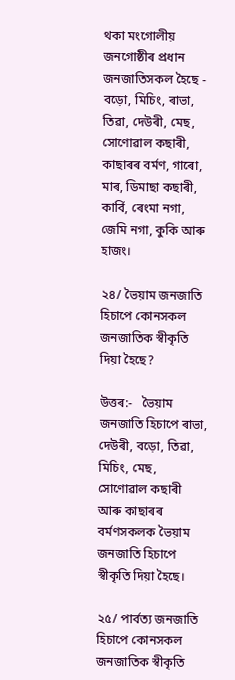থকা মংগোলীয় জনগোষ্ঠীৰ প্ৰধান জনজাতিসকল হৈছে - বড়ো, মিচিং, ৰাভা, তিৱা, দেউৰী, মেছ, সোণোৱাল কছাৰী, কাছাৰৰ বৰ্মণ, গাৰো, মাৰ, ডিমাছা কছাৰী, কাৰ্বি, ৰেংমা নগা, জেমি নগা, কুকি আৰু হাজং।

২৪/ ভৈয়াম জনজাতি হিচাপে কোনসকল জনজাতিক স্বীকৃতি দিয়া হৈছে?

উত্তৰ:-   ভৈয়াম জনজাতি হিচাপে ৰাভা, দেউৰী, বড়ো, তিৱা, মিচিং, মেছ, সোণোৱাল কছাৰী আৰু কাছাৰৰ বৰ্মণসকলক ভৈয়াম জনজাতি হিচাপে স্বীকৃতি দিয়া হৈছে।

২৫/ পাৰ্বত্য জনজাতি হিচাপে কোনসকল জনজাতিক স্বীকৃতি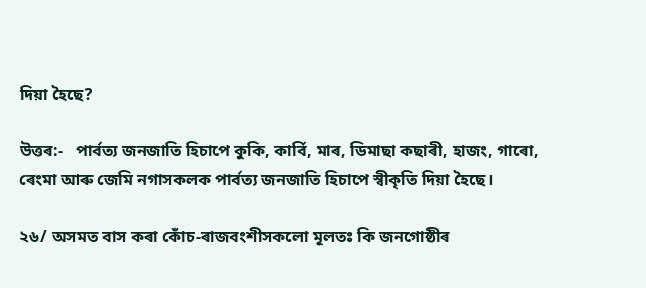দিয়া হৈছে?

উত্তৰ:-   পাৰ্বত্য জনজাতি হিচাপে কুকি, কাৰ্বি, মাৰ, ডিমাছা কছাৰী, হাজং, গাৰো, ৰেংমা আৰু জেমি নগাসকলক পাৰ্বত্য জনজাতি হিচাপে স্বীকৃতি দিয়া হৈছে।

২৬/ অসমত বাস কৰা কোঁচ-ৰাজবংশীসকলো মূলতঃ কি জনগোষ্ঠীৰ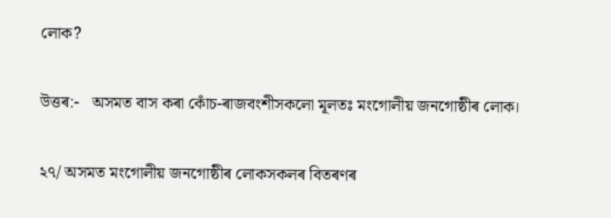লোক?

উত্তৰ:-   অসমত বাস কৰা কোঁচ-ৰাজবংশীসকলো মূলতঃ মংগোলীয় জনগোষ্ঠীৰ লোক।

২৭/ অসমত মংগোলীয় জনগোষ্ঠীৰ লোকসকলৰ বিতৰণৰ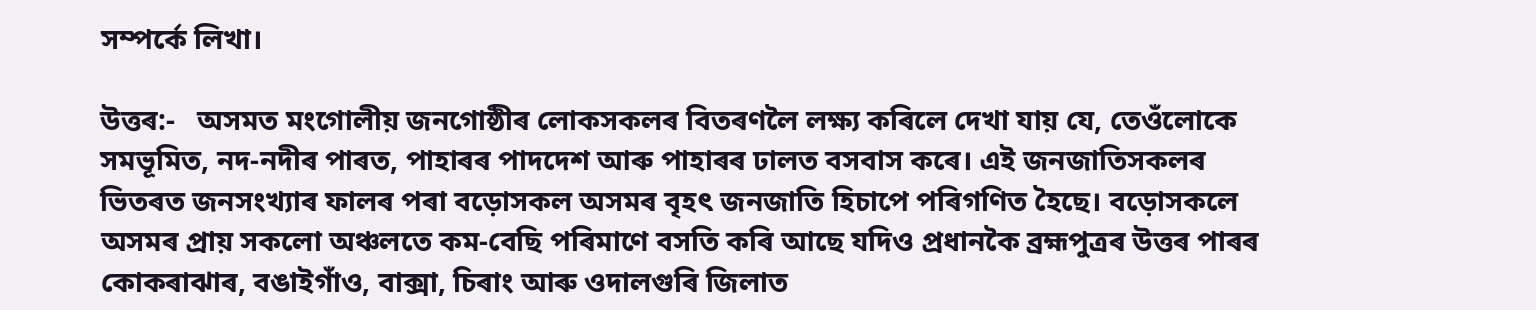সম্পৰ্কে লিখা।

উত্তৰ:-   অসমত মংগোলীয় জনগোষ্ঠীৰ লোকসকলৰ বিতৰণলৈ লক্ষ্য কৰিলে দেখা যায় যে, তেওঁলোকে সমভূমিত, নদ-নদীৰ পাৰত, পাহাৰৰ পাদদেশ আৰু পাহাৰৰ ঢালত বসবাস কৰে। এই জনজাতিসকলৰ ভিতৰত জনসংখ্যাৰ ফালৰ পৰা বড়োসকল অসমৰ বৃহৎ জনজাতি হিচাপে পৰিগণিত হৈছে। বড়োসকলে অসমৰ প্ৰায় সকলো অঞ্চলতে কম-বেছি পৰিমাণে বসতি কৰি আছে যদিও প্ৰধানকৈ ব্ৰহ্মপুত্ৰৰ উত্তৰ পাৰৰ কোকৰাঝাৰ, বঙাইগাঁও, বাক্সা, চিৰাং আৰু ওদালগুৰি জিলাত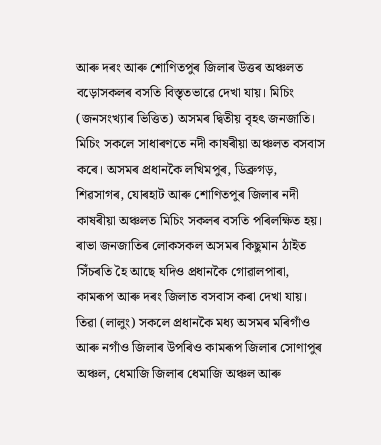আৰু দৰং আৰু শোণিতপুৰ জিলাৰ উত্তৰ অঞ্চলত বড়োসকলৰ বসতি বিস্তৃতভাৱে দেখা যায়। মিচিং (জনসংখ্যাৰ ভিত্তিত) অসমৰ দ্বিতীয় বৃহৎ জনজাতি। মিচিং সকলে সাধাৰণতে নদী কাষৰীয়া অঞ্চলত বসবাস কৰে। অসমৰ প্ৰধানকৈ লখিমপুৰ, ডিব্ৰুগড়, শিৱসাগৰ, যোৰহাট আৰু শোণিতপুৰ জিলাৰ নদী কাষৰীয়া অঞ্চলত মিচিং সকলৰ বসতি পৰিলক্ষিত হয়। ৰাভা জনজাতিৰ লোকসকল অসমৰ কিছুমান ঠাইত সিঁচৰতি হৈ আছে যদিও প্ৰধানকৈ গোৱালপাৰা, কামৰূপ আৰু দৰং জিলাত বসবাস কৰা দেখা যায়। তিৱা (লালুং) সকলে প্ৰধানকৈ মধ্য অসমৰ মৰিগাঁও আৰু নগাঁও জিলাৰ উপৰিও কামৰূপ জিলাৰ সোণাপুৰ অঞ্চল, ধেমাজি জিলাৰ ধেমাজি অঞ্চল আৰু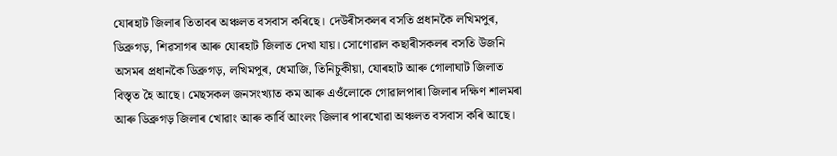যোৰহাট জিলাৰ তিতাবৰ অঞ্চলত বসবাস কৰিছে। দেউৰীসকলৰ বসতি প্ৰধানকৈ লখিমপুৰ, ডিব্ৰুগড়, শিৱসাগৰ আৰু যোৰহাট জিলাত দেখা যায়। সোণোৱাল কছাৰীসকলৰ বসতি উজনি অসমৰ প্ৰধানকৈ ডিব্ৰুগড়, লখিমপুৰ, ধেমাজি, তিনিচুকীয়া, যোৰহাট আৰু গোলাঘাট জিলাত বিস্তৃত হৈ আছে। মেছসকল জনসংখ্যাত কম আৰু এওঁলোকে গোৱালপাৰা জিলাৰ দক্ষিণ শালমৰা আৰু ডিব্ৰুগড় জিলাৰ খোৱাং আৰু কাৰ্বি আংলং জিলাৰ পাৰখোৱা অঞ্চলত বসবাস কৰি আছে।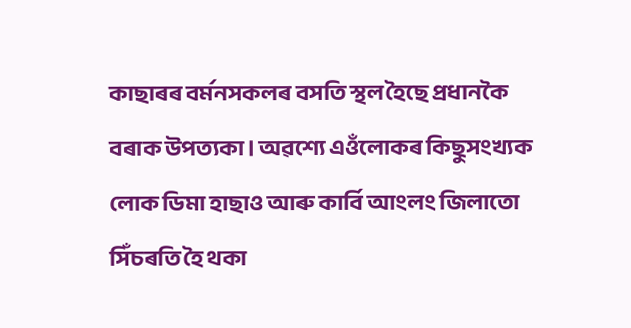কাছাৰৰ বৰ্মনসকলৰ বসতি স্থল হৈছে প্ৰধানকৈ বৰাক উপত্যকা। অৱশ্যে এওঁলোকৰ কিছুসংখ্যক লোক ডিমা হাছাও আৰু কাৰ্বি আংলং জিলাতো সিঁচৰতি হৈ থকা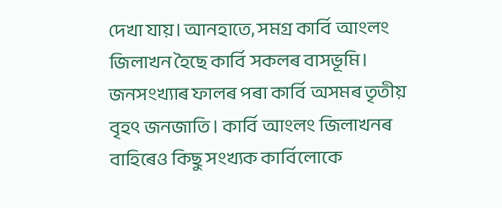দেখা যায়। আনহাতে, সমগ্র কাৰ্বি আংলং জিলাখন হৈছে কাৰ্বি সকলৰ বাসভূমি। জনসংখ্যাৰ ফালৰ পৰা কাৰ্বি অসমৰ তৃতীয় বৃহৎ জনজাতি। কাৰ্বি আংলং জিলাখনৰ বাহিৰেও কিছু সংখ্যক কাৰ্বিলোকে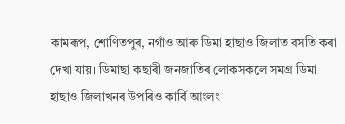কামৰূপ, শোণিতপুৰ, নগাঁও আৰু ডিমা হাছাও জিলাত বসতি কৰা দেখা যায়। ডিমাছা কছাৰী জনজাতিৰ লোকসকলে সমগ্র ডিমা হাছাও জিলাখনৰ উপৰিও কাৰ্বি আংলং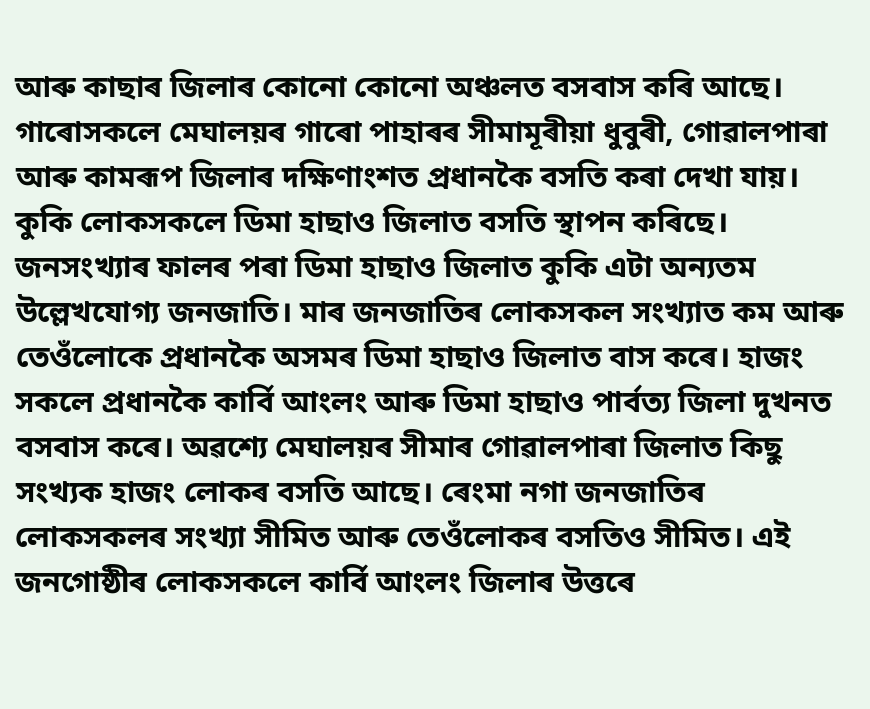আৰু কাছাৰ জিলাৰ কোনো কোনো অঞ্চলত বসবাস কৰি আছে। গাৰোসকলে মেঘালয়ৰ গাৰো পাহাৰৰ সীমামূৰীয়া ধুবুৰী, গোৱালপাৰা আৰু কামৰূপ জিলাৰ দক্ষিণাংশত প্ৰধানকৈ বসতি কৰা দেখা যায়। কুকি লোকসকলে ডিমা হাছাও জিলাত বসতি স্থাপন কৰিছে। জনসংখ্যাৰ ফালৰ পৰা ডিমা হাছাও জিলাত কুকি এটা অন্যতম উল্লেখযোগ্য জনজাতি। মাৰ জনজাতিৰ লোকসকল সংখ্যাত কম আৰু তেওঁলোকে প্ৰধানকৈ অসমৰ ডিমা হাছাও জিলাত বাস কৰে। হাজং সকলে প্ৰধানকৈ কাৰ্বি আংলং আৰু ডিমা হাছাও পাৰ্বত্য জিলা দুখনত বসবাস কৰে। অৱশ্যে মেঘালয়ৰ সীমাৰ গোৱালপাৰা জিলাত কিছু সংখ্যক হাজং লোকৰ বসতি আছে। ৰেংমা নগা জনজাতিৰ লোকসকলৰ সংখ্যা সীমিত আৰু তেওঁলোকৰ বসতিও সীমিত। এই জনগোষ্ঠীৰ লোকসকলে কাৰ্বি আংলং জিলাৰ উত্তৰে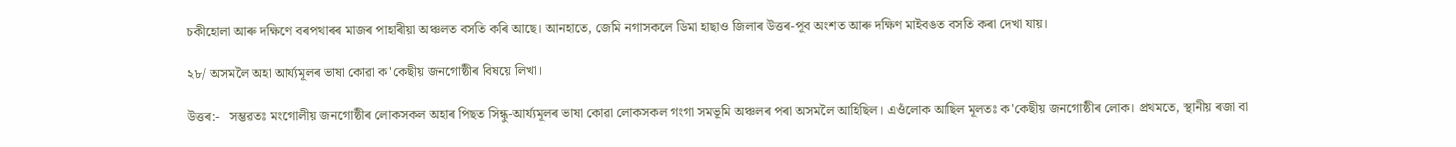চকীহোলা আৰু দক্ষিণে বৰপথাৰৰ মাজৰ পাহাৰীয়া অঞ্চলত বসতি কৰি আছে। আনহাতে, জেমি নগাসকলে ডিমা হাছাও জিলাৰ উত্তৰ-পূব অংশত আৰু দক্ষিণ মাইবঙত বসতি কৰা দেখা যায়।

২৮/ অসমলৈ অহা আৰ্য্যমূলৰ ভাষা কোৱা ক'কেছীয় জনগোষ্ঠীৰ বিষয়ে লিখা।

উত্তৰ:-   সম্ভৱতঃ মংগোলীয় জনগোষ্ঠীৰ লোকসকল অহাৰ পিছত সিন্ধু-আৰ্য্যমূলৰ ভাষা কোৱা লোকসকল গংগা সমভূমি অঞ্চলৰ পৰা অসমলৈ আহিছিল। এওঁলোক আছিল মূলতঃ ক'কেছীয় জনগোষ্ঠীৰ লোক। প্ৰথমতে, স্থানীয় ৰজা বা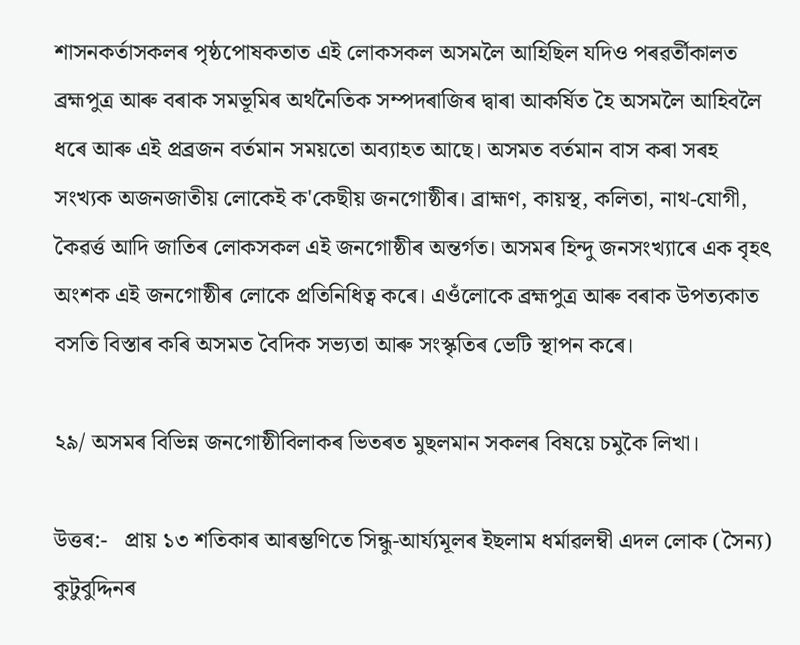শাসনকৰ্তাসকলৰ পৃষ্ঠপোষকতাত এই লোকসকল অসমলৈ আহিছিল যদিও পৰৱৰ্তীকালত ব্ৰহ্মপুত্ৰ আৰু বৰাক সমভূমিৰ অৰ্থনৈতিক সম্পদৰাজিৰ দ্বাৰা আকৰ্ষিত হৈ অসমলৈ আহিবলৈ ধৰে আৰু এই প্ৰব্ৰজন বৰ্তমান সময়তো অব্যাহত আছে। অসমত বৰ্তমান বাস কৰা সৰহ সংখ্যক অজনজাতীয় লোকেই ক'কেছীয় জনগোষ্ঠীৰ। ব্ৰাহ্মণ, কায়স্থ, কলিতা, নাথ-যোগী, কৈৱৰ্ত্ত আদি জাতিৰ লোকসকল এই জনগোষ্ঠীৰ অন্তৰ্গত। অসমৰ হিন্দু জনসংখ্যাৰে এক বৃহৎ অংশক এই জনগোষ্ঠীৰ লোকে প্ৰতিনিধিত্ব কৰে। এওঁলোকে ব্ৰহ্মপুত্ৰ আৰু বৰাক উপত্যকাত বসতি বিস্তাৰ কৰি অসমত বৈদিক সভ্যতা আৰু সংস্কৃতিৰ ভেটি স্থাপন কৰে।

২৯/ অসমৰ বিভিন্ন জনগোষ্ঠীবিলাকৰ ভিতৰত মুছলমান সকলৰ বিষয়ে চমুকৈ লিখা।

উত্তৰ:-   প্ৰায় ১৩ শতিকাৰ আৰম্ভণিতে সিন্ধু-আৰ্য্যমূলৰ ইছলাম ধৰ্মাৱলম্বী এদল লোক (সৈন্য) কুটুবুদ্দিনৰ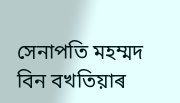সেনাপতি মহম্মদ বিন বখতিয়াৰ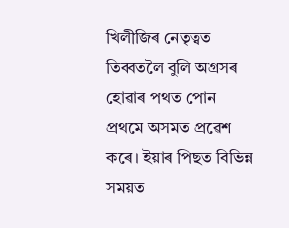খিলীজিৰ নেতৃত্বত তিব্বতলৈ বুলি অগ্ৰসৰ হোৱাৰ পথত পোন প্ৰথমে অসমত প্ৰৱেশ কৰে। ইয়াৰ পিছত বিভিন্ন সময়ত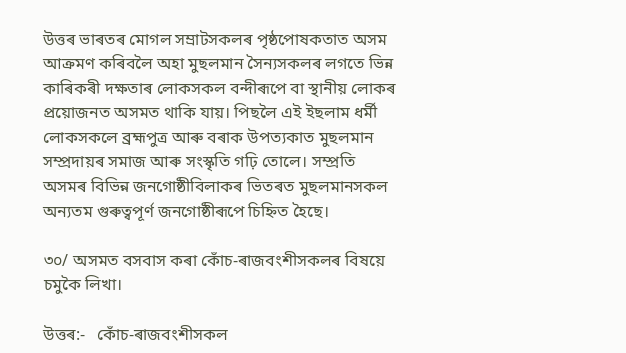উত্তৰ ভাৰতৰ মোগল সম্ৰাটসকলৰ পৃষ্ঠপোষকতাত অসম আক্ৰমণ কৰিবলৈ অহা মুছলমান সৈন্যসকলৰ লগতে ভিন্ন কাৰিকৰী দক্ষতাৰ লোকসকল বন্দীৰূপে বা স্থানীয় লোকৰ প্ৰয়োজনত অসমত থাকি যায়। পিছলৈ এই ইছলাম ধৰ্মী লোকসকলে ব্ৰহ্মপুত্ৰ আৰু বৰাক উপত্যকাত মুছলমান সম্প্ৰদায়ৰ সমাজ আৰু সংস্কৃতি গঢ়ি তোলে। সম্প্ৰতি অসমৰ বিভিন্ন জনগোষ্ঠীবিলাকৰ ভিতৰত মুছলমানসকল অন্যতম গুৰুত্বপূৰ্ণ জনগোষ্ঠীৰূপে চিহ্নিত হৈছে।

৩০/ অসমত বসবাস কৰা কোঁচ-ৰাজবংশীসকলৰ বিষয়ে চমুকৈ লিখা।

উত্তৰ:-   কোঁচ-ৰাজবংশীসকল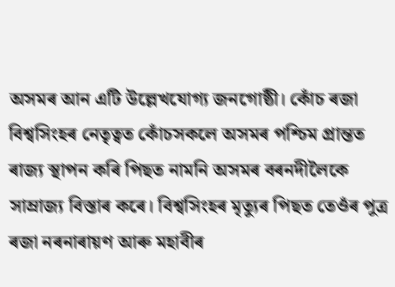অসমৰ আন এটি উল্লেখযোগ্য জনগোষ্ঠী। কোঁচ ৰজা বিশ্বসিংহৰ নেতৃত্বত কোঁচসকলে অসমৰ পশ্চিম প্ৰান্তত ৰাজ্য স্থাপন কৰি পিছত নামনি অসমৰ বৰনদীলৈকে সাম্ৰাজ্য বিস্তাৰ কৰে। বিশ্বসিংহৰ মৃত্যুৰ পিছত তেওঁৰ পুত্ৰ ৰজা নৰনাৰায়ণ আৰু মহাবীৰ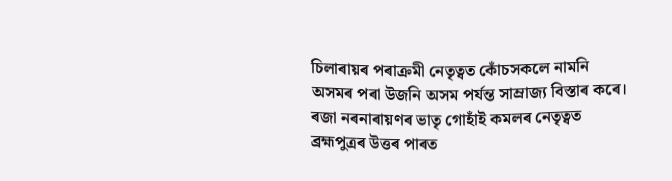চিলাৰায়ৰ পৰাক্ৰমী নেতৃত্বত কোঁচসকলে নামনি অসমৰ পৰা উজনি অসম পৰ্যন্ত সাম্ৰাজ্য বিস্তাৰ কৰে। ৰজা নৰনাৰায়ণৰ ভাতৃ গোহাঁই কমলৰ নেতৃত্বত ব্ৰহ্মপুত্ৰৰ উত্তৰ পাৰত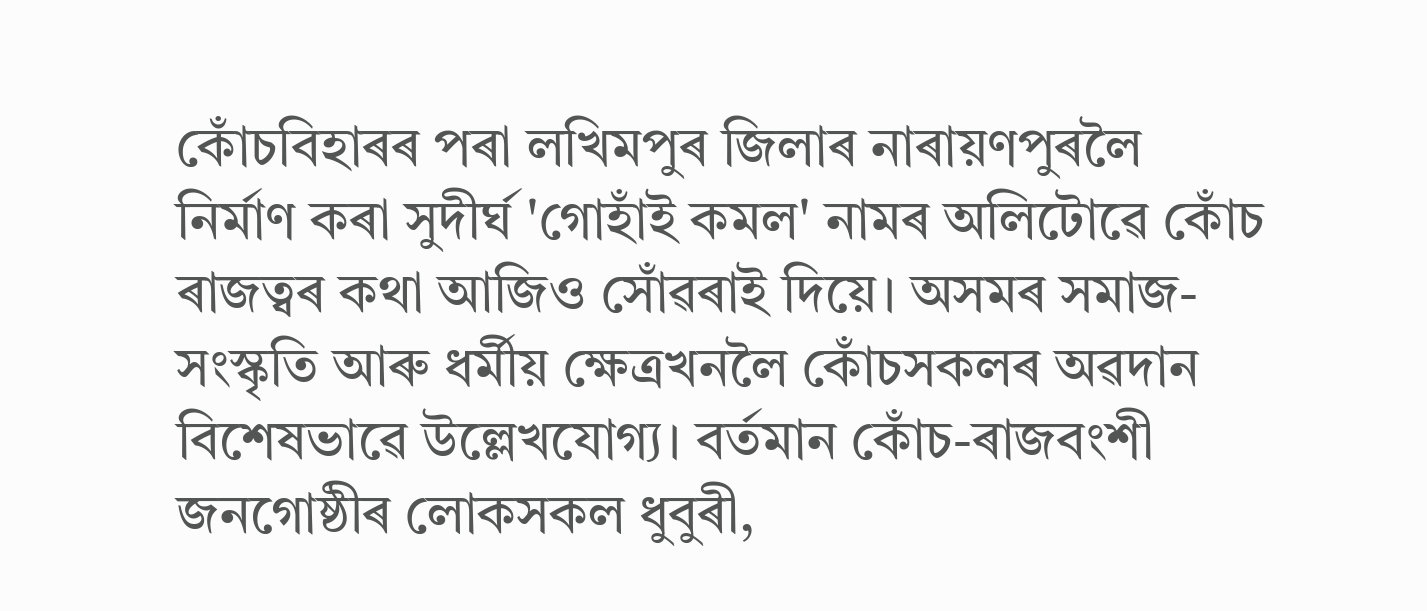কোঁচবিহাৰৰ পৰা লখিমপুৰ জিলাৰ নাৰায়ণপুৰলৈ নিৰ্মাণ কৰা সুদীৰ্ঘ 'গোহাঁই কমল' নামৰ অলিটোৱে কোঁচ ৰাজত্বৰ কথা আজিও সোঁৱৰাই দিয়ে। অসমৰ সমাজ-সংস্কৃতি আৰু ধৰ্মীয় ক্ষেত্ৰখনলৈ কোঁচসকলৰ অৱদান বিশেষভাৱে উল্লেখযোগ্য। বৰ্তমান কোঁচ-ৰাজবংশী জনগোষ্ঠীৰ লোকসকল ধুবুৰী,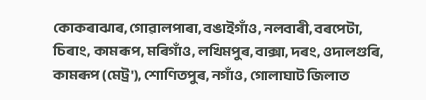কোকৰাঝাৰ, গোৱালপাৰা, বঙাইগাঁও, নলবাৰী, বৰপেটা, চিৰাং, কামৰূপ, মৰিগাঁও, লখিমপুৰ, বাক্সা, দৰং, ওদালগুৰি, কামৰূপ (মেট্ৰ'), শোণিতপুৰ, নগাঁও, গোলাঘাট জিলাত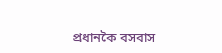প্ৰধানকৈ বসবাস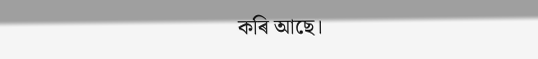কৰি আছে।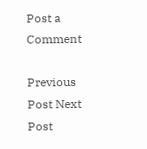Post a Comment

Previous Post Next Post